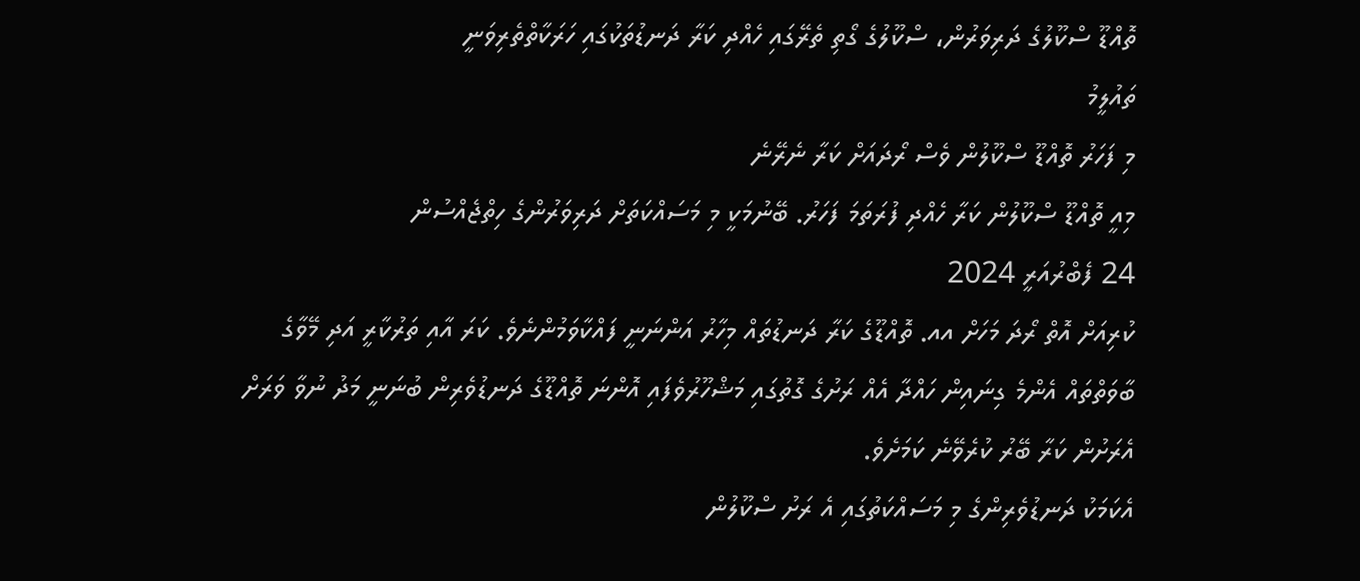ތޮއްޑޫ ސްކޫލުގެ ދަރިވަރުން، ސްކޫލުގެ ގޯތި ތެރޭގައި ހެއްދި ކަރާ ދަނޑުތަކުގައި ހަރަކާތްތެރިވަނީ
ތައުލީމު
މި ފަހަރު ތޮއްޑޫ ސްކޫލުން ވެސް ރޯދައަށް ކަރާ ނެރޭނެ
މިއީ ތޮއްޑޫ ސްކޫލުން ކަރާ ހެއްދި ފުރަތަމަ ފަހަރު. ބޭނުމަކީ މި މަސައްކަތަށް ދަރިވަރުންގެ ހިތްޖެއްސުން
24 ފެބްރުއަރީ 2024
ކުރިއަށް އޮތް ރޯދަ މަހަށް އއ. ތޮއްޑޫގެ ކަރާ ދަނޑުތައް މިހާރު އަންނަނީ ފައްކާވަމުންނެވެ. ކަރަ އާއި ތަރުކާރީ އަދި މޭވާގެ ބާވަތްތައް އެންމެ ގިނައިން ހައްދާ އެއް ރަށުގެ ގޮތުގައި މަޝްހޫރުވެފައި އޮންނަ ތޮއްޑޫގެ ދަނޑުވެރިން ބުނަނީ މަދު ނުވާ ވަރަށް އެރަށުން ކަރާ ބޭރު ކުރެވޭނެ ކަމަށެވެ.
އެކަމަކު ދަނޑުވެރިންގެ މި މަސައްކަތުގައި އެ ރަށު ސްކޫލުން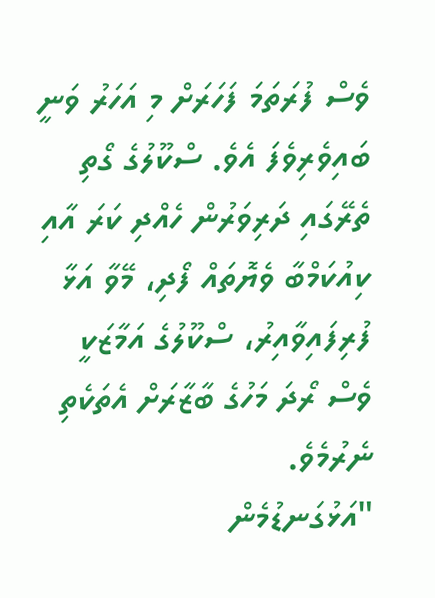ވެސް ފުރަތަމަ ފަހަރަށް މި އަހަރު ވަނީ ބައިވެރިވެފަ އެވެ. ސްކޫލުގެ ގޯތި ތެރޭގައި ދަރިވަރުން ހެއްދި ކަރަ އާއި ކިއުކަމްބާ ވެޔޮތައް ފޯދި، މޭވާ އަޅާ ފުރިފައިވާއިރު، ސްކޫލުގެ އަމާޒަކީ ވެސް ރޯދަ މަހުގެ ބާޒާރަށް އެތަކެތި ނެރުމެވެ.
"އަޅުގަނޑުމެން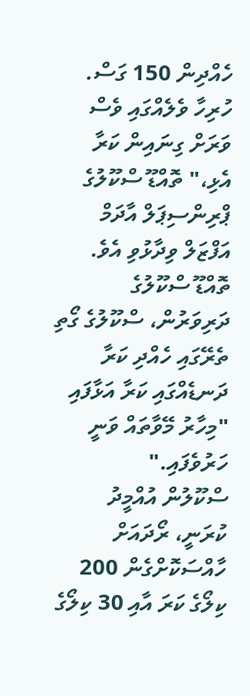ހެއްދިން 150 ގަސް. ހުރިހާ ވެލެއްގައި ވެސް ވަރަށް ގިނައިން ކަރާ އެޅި،" ތޮއްޑޫ ސްކޫލުގެ ޕްރިންސިޕަލް އާދަމް އަފްޒަލް ވިދާޅުވި އެވެ.
ތޮއްޑޫ ސްކޫލުގެ ދަރިވަރުން، ސްކޫލުގެ ގޯތި ތެރޭގައި ހެއްދި ކަރާ ދަނޑެއްގައި ކަރާ އަޅާފައި
"މިހާރު މޭވާތައް ވަނީ ހަރުވެފައި."
ސްކޫލުން އުއްމީދު ކުރަނީ، ރޯދައަށް ހާއްސަކޮށްގެން 200 ކިލޯގެ ކަރަ އާއި 30 ކިލޯގެ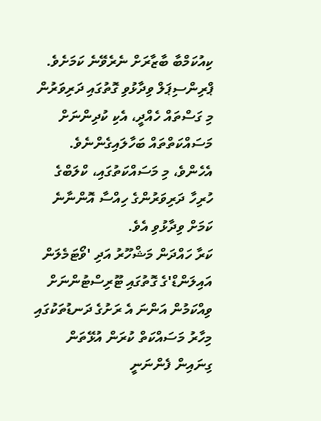ކިއުކަމްބާ ބާޒާރަށް ނެރެވޭނެ ކަމަށެވެ.
ޕްރިންސިޕަލް ވިދާޅުވި ގޮތުގައި ދަރިވަރުން މި ގަސްތައް ހެއްދީ، އެކި ކުދިންނަށް މަސައްކަތްތައް ބަހާލައިގެންނެވެ. އެހެންވެ، މި މަސައްކަތުގައި، ކްލަބްގެ ހުރިހާ ދަރިވަރުންގެ ހިއްސާ އޮންނާނެ ކަމަށް ވިދާޅުވި އެވެ.
ކަރާ ހައްދަން މަޝްހޫރު އަދި 'ވޯޓަމެލަން އައިލަންޑް'ގެ ގޮތުގައި ޓޫރިސްޓުންނަށް ވިއްކަމުން އަންނަ އެ ރަށުގެ ދަނޑުތަކުގައި މިހާރު މަސައްކަތް ކުރަން އުޅޭތަން ގިނައިން ފެންނަނީ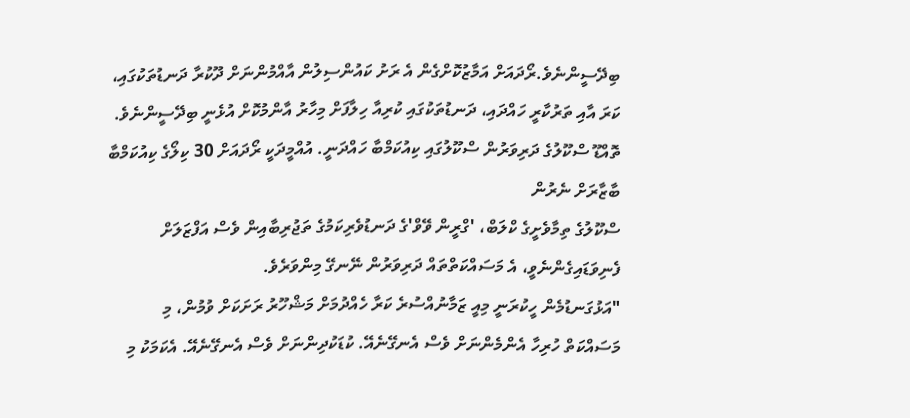ބިދޭސީންނެވެ.ރޯދައަށް އަމާޒުކޮށްގެން އެ ރަށު ކައުންސިލުން އާއްމުންނަށް ދޫކުރާ ދަނޑުތަކުގައި، ކަރަ އާއި ތަރުކާރީ ހައްދައި، ދަނޑުތަކުގައި ކުރިއާ ހިލާފަށް މިހާރު އާންމުކޮށް އުޅެނީ ބިދޭސީންނެވެ.
ތޮއްޑޫ ސްކޫލުގެ ދަރިވަރުން ސްކޫލުގައި ކިއުކަމްބާ ހައްދަނީ. އުއްމީދަކީ ރޯދައަށް 30 ކިލޯގެ ކިއުކަމްބާ ބާޒާރަށް ނެރުން
ސްކޫލުގެ ތިމާވެށީގެ ކްލަބް، 'ގްރީން ވޭވް'ގެ ދަނޑުވެރިކަމުގެ ތަޖުރިބާއިން ވެސް އަފްޒަލަށް ފެނިވަޑައިގެންނެވީ، އެ މަސައްކަތްތައް ދަރިވަރުން ނޭނގޭ މިންވަރެވެ.
"އަޅުގަނޑުމެން ހީކުރަނީ މިއީ ޒަމާނުއްސުރެ ކަރާ ހެއްދުމަށް މަޝްހޫރު ރަށަކަށް ވުމުން، މި މަސައްކަތް ހުރިހާ އެންމެންނަށް ވެސް އެނގޭނެއޭ. ކުޑަކުދިންނަށް ވެސް އެނގޭނެއޭ. އެކަމަކު މި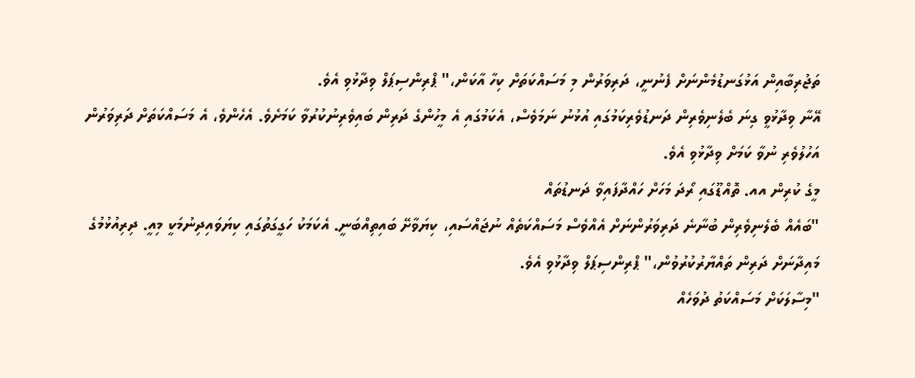ތަޖުރިބާއިން އަޅުގަނޑުމެންނަށް ފެނުނީ، ދަރިވަރުން މި މަސައްކަތަށް ކިހާ އާކަން،" ޕްރިންސިޕަލް ވިދާޅުވި އެވެ.
އޭނާ ވިދާޅުވީ ގިނަ ބެލެނިވެރިން ދަނޑުވެރިކަމުގައި އުޅުނު ނަމަވެސް، އެކަމުގައި އެ މީހުންގެ ދަރިން ބައިވެރިނުކުރުވާ ކަމަށެވެ. އެހެންވެ، އެ މަސައްކަތަށް ދަރިވަރުން އަހުލުވެރި ނުވާ ކަމަށް ވިދާޅުވި އެވެ.
މީގެ ކުރިން އއ. ތޮއްޑޫގައި ރޯދަ މަހަށް ހައްދާފައިވާ ދަނޑުތައް
"ބައެއް ބެލެނިވެރިން ބުނާނެ ދަރިވަރުންނަށް އެއްވެސް މަސައްކަތެއް ނުޖައްސައި، ކިޔަވާށޭ ބައިތިއްބަނީ. އެކަމަކު ހަގީގަތުގައި ކިޔަވައިދިނުމަކީ މިއީ. ދިރިއުޅުމުގެ މައިދާނަށް ދަރިން ތައްޔާރުކުރުވުން،" ޕްރިންސިޕަލް ވިދާޅުވި އެވެ.
"މިސާލަކަށް މަސައްކަތު ދުވަހެއް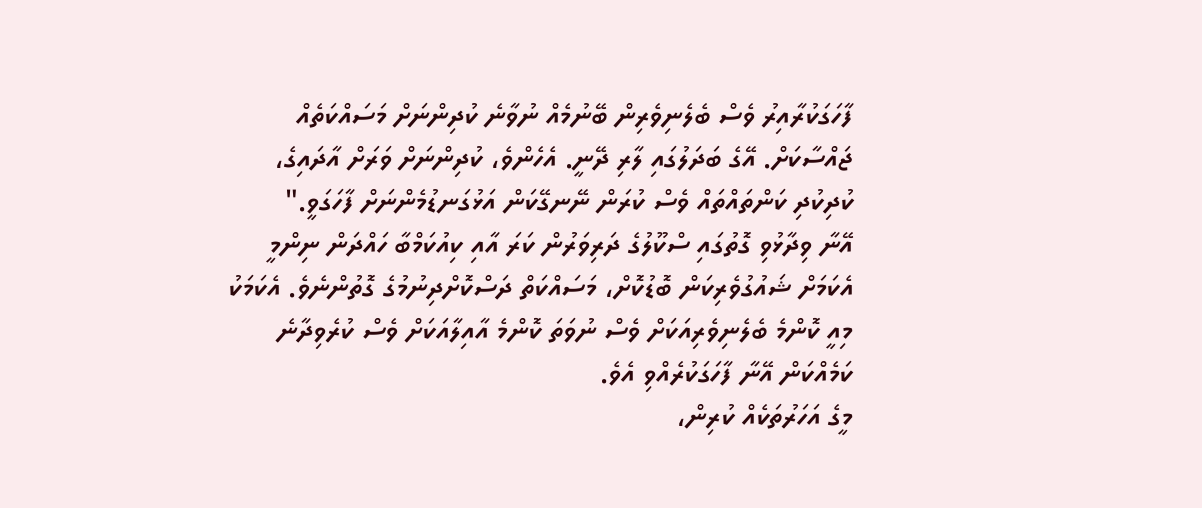ފާހަގަކުރާއިރު ވެސް ބެލެނިވެރިން ބޭނުމެއް ނުވާނެ ކުދިންނަށް މަސައްކަތެއް ޖައްސާކަށް. އޭގެ ބަދަލުގައި ލާރި ދޭނީ. އެހެންވެ، ކުދިންނަށް ވަރަށް އާދައިގެ، ކުދިކުދި ކަންތައްތައް ވެސް ކުރަން ނޭނގޭކަން އަޅުގަނޑުމެންނަށް ފާހަގަވީ."
އޭނާ ވިދާޅުވި ގޮތުގައި ސްކޫލުގެ ދަރިވަރުން ކަރަ އާއި ކިއުކަމްބާ ހައްދަން ނިންމީ އެކަމަށް ޝައުގުވެރިކަން ބޮޑުކޮށް، މަސައްކަތް ދަސްކޮށްދިނުމުގެ ގޮތުންނެވެ. އެކަމަކު މިއީ ކޮންމެ ބެލެނިވެރިއަކަށް ވެސް ނުވަތަ ކޮންމެ އާއިލާއަކަށް ވެސް ކުރެވިދާނެ ކަމެއްކަން އޭނާ ފާހަގަކުރެއްވި އެވެ.
މީގެ އަހަރުތަކެއް ކުރިން،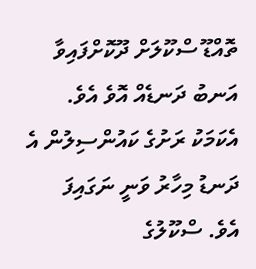ތޮއްޑޫ ސްކޫލަށް ދޫކޮށްފައިވާ އަނބު ދަނޑެއް އޮވެ އެވެ. އެކަމަކު ރަށުގެ ކައުންސިލުން އެ ދަނޑު މިހާރު ވަނީ ނަގައިފަ އެވެ. ސްކޫލުގެ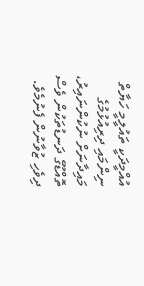އުއްމީދަކީ ތައުލީމީ ހަޔާތް ނިންމައި ދިރިއުޅުމުގެ މައިދާނަށް ނުކުންނައިރު، ތޮއްޑޫގެ ދަނޑުތަކުން ވެސް ދިވެހި ޒުވާނުން ފެނުމެވެ.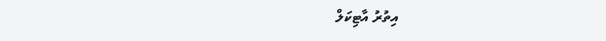އިތުރު އާޓިކަލް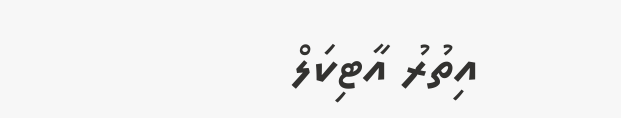އިތުރު އާޓިކަލް